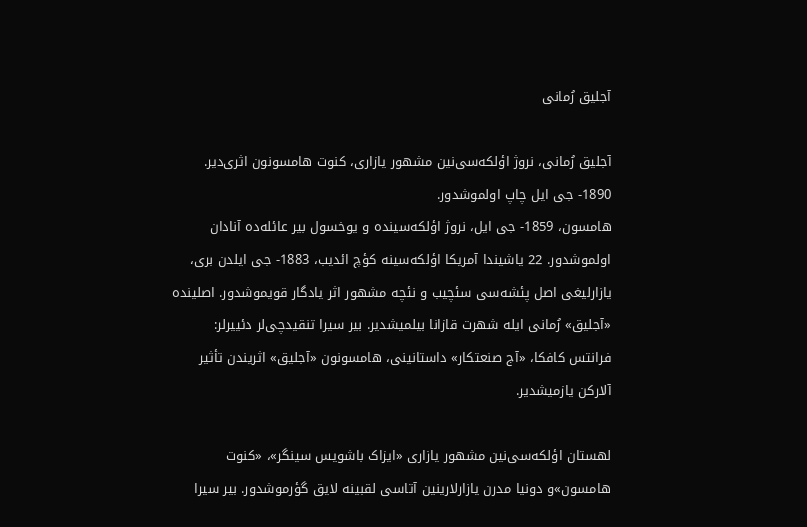آجلیق رُمانی

آجلیق رُمانی، نروژ اؤلکه‌سی‌نین مشهور یازاری، کنوت هامسونون اثری‌دیر. 1890- جی ایل چاپ اولموشدور.
هامسون، 1859- جی ایل، نروژ اؤلکه‌سینده و یوخسول بیر عائله‌ده آنادان اولموشدور. 22 یاشیندا آمریکا اؤلکه‌سینه کؤچ ائدیب، 1883- جی ایلدن بری، یازارلیغی اصل پئشه‌سی سئچیب و نئچه مشهور اثر یادگار قویموشدور. اصلینده «آجلیق» رُمانی ایله شهرت قازانا بیلمیشدیر. بیر سیرا تنقیدچی‌لر دئییرلر: فرانتس کافکا، «آج صنعتکار» داستانینی، هامسونون «آجلیق» اثریندن تأثیر آلارکن یازمیشدیر.

لهستان اؤلکه‌سی‌نین مشهور یازاری «ایزاک باشویس سینگر»، «کنوت هامسون»و دونیا مدرن یازارلارینین آتاسی لقبینه لایق گؤرموشدور. بیر سیرا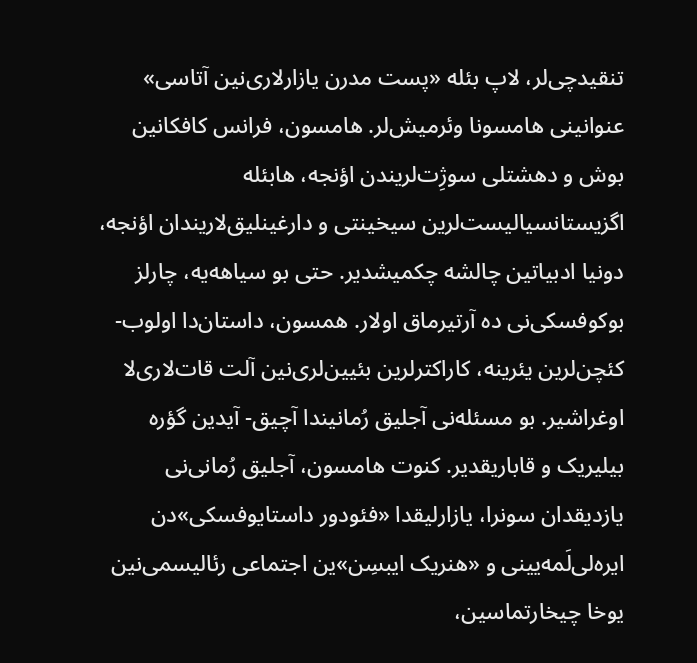تنقیدچی‌لر، لاپ بئله «پست مدرن یازارلاری‌نین آتاسی» عنوانینی هامسونا وئرمیش‌لر. هامسون، فرانس کافکانین بوش و دهشتلی سوژِت‌لریندن اؤنجه، هابئله اگزیستانسیالیست‌لرین سیخینتی و دارغینلیق‌لاریندان اؤنجه، دونیا ادبیاتین چالشه چکمیشدیر. حتی بو سیاهه‌یه، چارلز بوکوفسکی‌نی ده آرتیرماق اولار. همسون، داستان‌دا اولوب- کئچن‌لرین یئرینه، کاراکترلرین بئیین‌لری‌نین آلت قات‌لاری‌لا اوغراشیر. بو مسئله‌نی آجلیق رُمانیندا آچیق- آیدین گؤره بیلیریک و قاباریقدیر. کنوت هامسون، آجلیق رُمانی‌نی یازدیقدان سونرا، یازارلیقدا «فئودور داستایوفسکی»دن ایره‌لی‌لَمه‌یینی و «هنریک ایبسِن»ین اجتماعی رئالیسمی‌نین یوخا چیخارتماسین،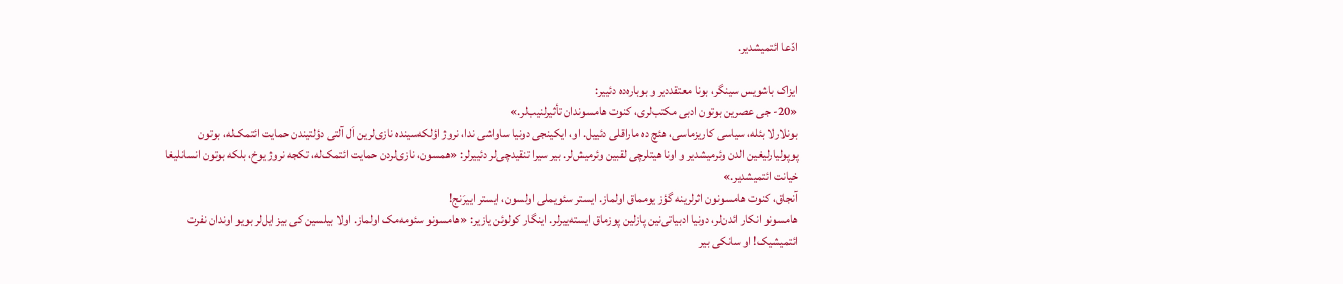ادّعا ائتمیشدیر.

ایزاک باشویس سینگر، بونا معتقددیر و بوباره‌ده دئییر:
«20- جی عصرین بوتون ادبی مکتب‌لری، کنوت هامسوندان تأثیرلنیب‌لر.»
بونلارلا بئله، سیاسی کاریزماسی، هئچ ده ماراقلی دئییل. او، ایکینجی دونیا ساواشی ندا، نروژ اؤلکه‌سینده نازی‌لرین اَل آلتی دؤلتیندن حمایت ائتمک‌له، بوتون پوپولیارلیغین الدن وئرمیشدیر و اونا هیتلرچی لقبین وئرمیش‌لر. بیر سیرا تنقیدچی‌لر دئییرلر: «همسون، نازی‌لردن حمایت ائتمک‌له، تکجه نروژ یوخ، بلکه بوتون انسانلیغا خیانت ائتمیشدیر.»
آنجاق، کنوت هامسونون اثرلرینه گؤز یومماق اولماز. ایستر سئویملی اولسون، ایستر اییرَنج!
هامسونو انکار ائدن‌لر، دونیا ادبیاتی‌نین پازلین پوزماق ایسته‌ییرلر. اینگار کولوئن یازیر: «هامسونو سئومه‌مک اولماز. اولا بیلسین کی بیز ایل‌لر بویو اوندان نفرت ائتمیشیک! او سانکی بیر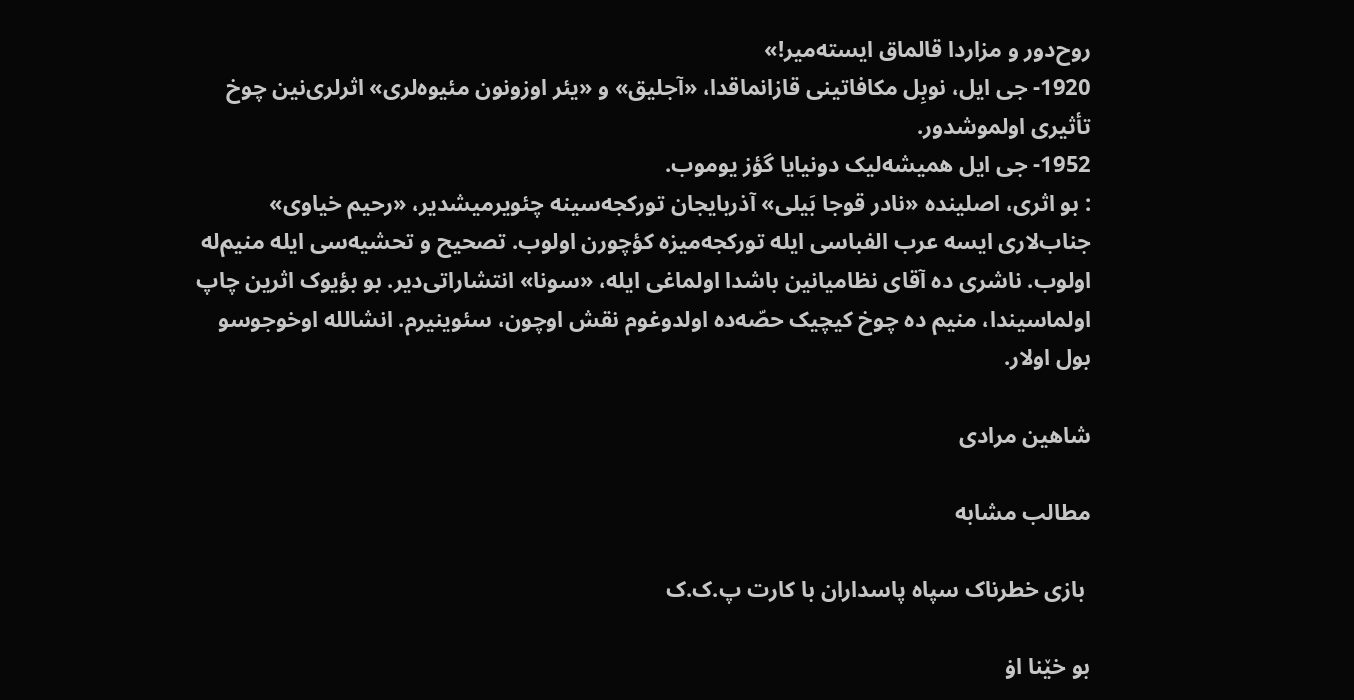روح‌دور و مزاردا قالماق ایسته‌میر!»
1920- جی ایل، نوبِل مکافاتینی قازانماقدا، «آجلیق» و «یئر اوزونون مئیوه‌لری» اثرلری‌نین چوخ تأثیری اولموشدور.
1952- جی ایل همیشه‌لیک دونیایا گؤز یوموب.
: بو اثری، اصلینده «نادر قوجا بَیلی» آذربایجان تورکجه‌سینه چئویرمیشدیر، «رحیم خیاوی» جناب‌لاری ایسه عرب الفباسی ایله تورکجه‌میزه کؤچورن اولوب. تصحیح و تحشیه‌سی ایله منیم‌له اولوب‌. ناشری ده آقای نظامیانین باشدا اولماغی ایله، «سونا» انتشاراتی‌دیر. بو بؤیوک اثرین چاپ اولماسیندا، منیم ده چوخ کیچیک حصّه‌ده اولدوغوم نقش اوچون، سئوینیرم. انشالله اوخوجوسو بول اولار.

شاهین مرادی

مطالب مشابه

 بازی خطرناک سپاه پاسداران با کارت پ.ک.ک

بو خێنا اۏ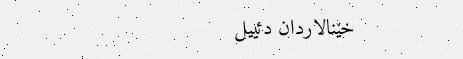خێنالاردان دئییل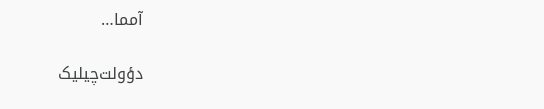آمما…

دؤولت‌چیلیک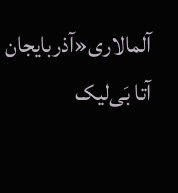آلمالاری«آذربایجان آتا بَی‌لیک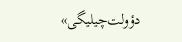دؤولت‌چیلیگی»